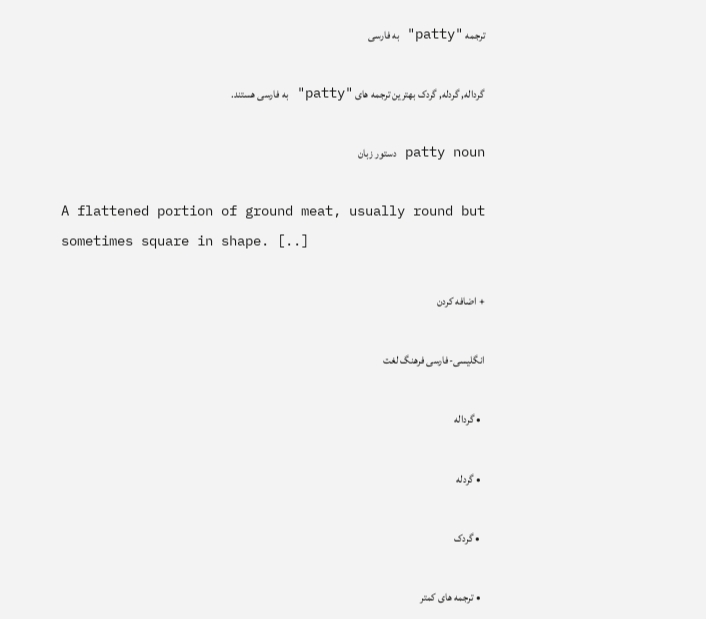ترجمه "patty" به فارسی

گرداله, گردله, گردک بهترین ترجمه های "patty" به فارسی هستند.

patty noun دستور زبان

A flattened portion of ground meat, usually round but sometimes square in shape. [..]

+ اضافه کردن

انگلیسی-فارسی فرهنگ لغت

  • گرداله

  • گردله

  • گردک

  • ترجمه های کمتر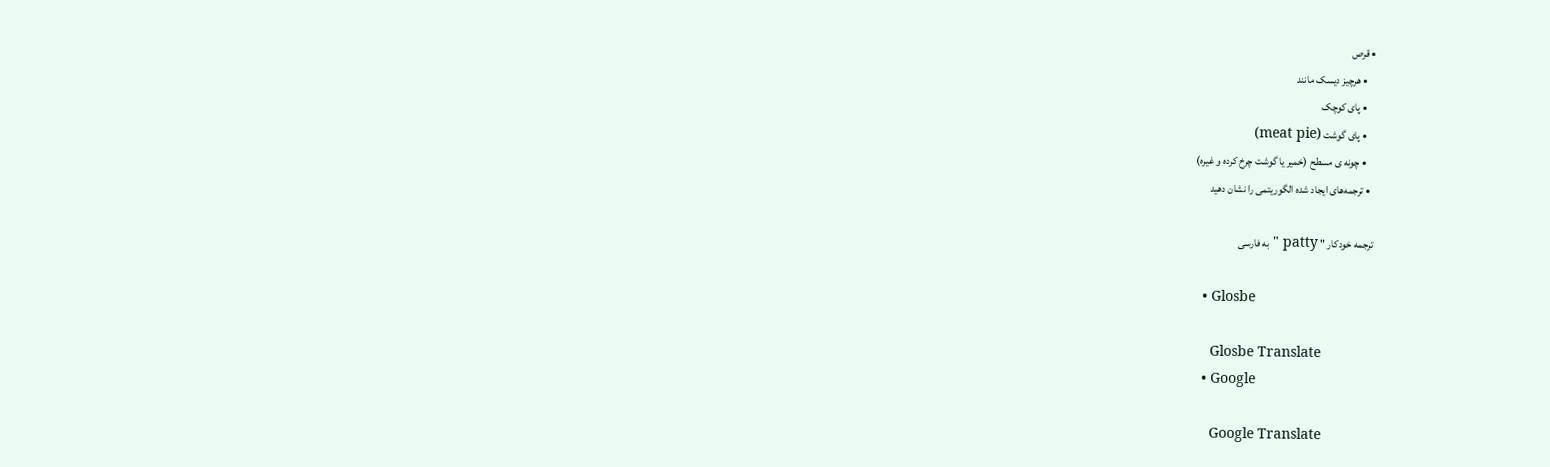• قرص
    • هرچیز دیسک مانند
    • پای کوچک
    • پای گوشت (meat pie)
    • چونه ی مسطح (خمیر یا گوشت چرخ کرده و غیره)
  • ترجمه‌های ایجاد شده الگوریتمی را نشان دهید

ترجمه خودکار " patty " به فارسی

  • Glosbe

    Glosbe Translate
  • Google

    Google Translate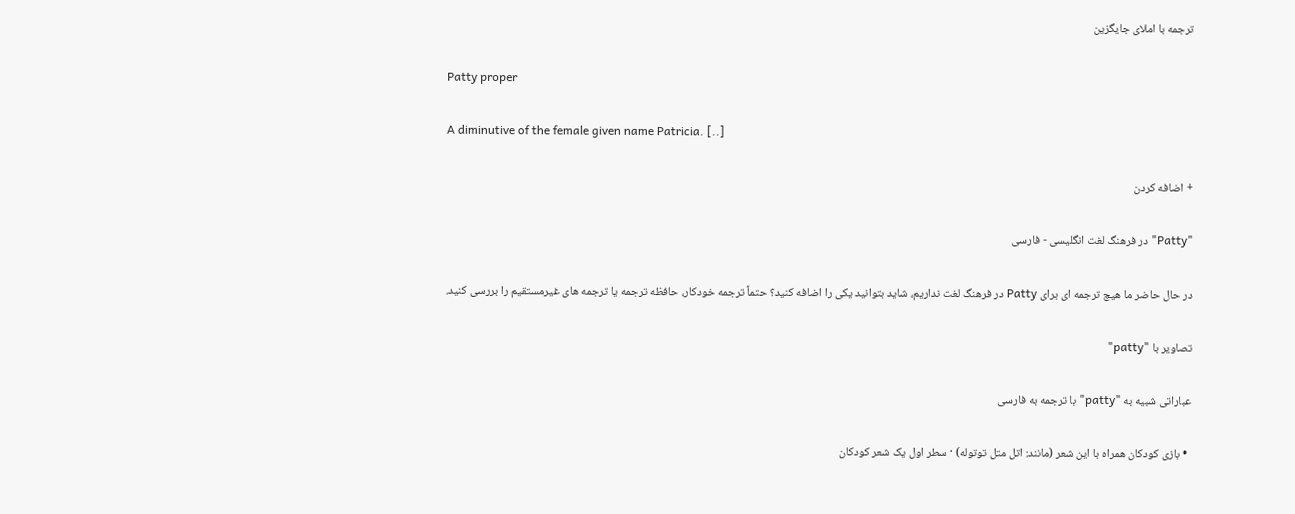ترجمه با املای جایگزین

Patty proper

A diminutive of the female given name Patricia. [..]

+ اضافه کردن

"Patty" در فرهنگ لغت انگلیسی - فارسی

در حال حاضر ما هیچ ترجمه ای برای Patty در فرهنگ لغت نداریم، شاید بتوانید یکی را اضافه کنید؟ حتماً ترجمه خودکار، حافظه ترجمه یا ترجمه های غیرمستقیم را بررسی کنید.

تصاویر با "patty"

عباراتی شبیه به "patty" با ترجمه به فارسی

  • بازی کودکان همراه با این شعر (مانند: اتل متل توتوله) · سطر اول یک شعر کودکان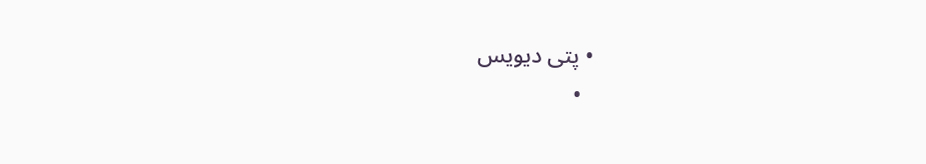• پتی دیویس
  •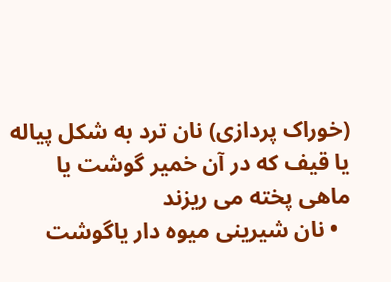(خوراک پردازی) نان ترد به شکل پیاله یا قیف که در آن خمیر گوشت یا ماهی پخته می ریزند
  • نان شیرینی میوه دار یاگوشت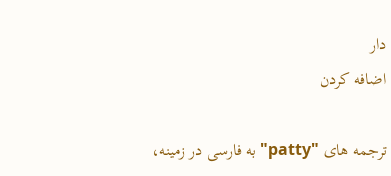دار
اضافه کردن

ترجمه های "patty" به فارسی در زمینه،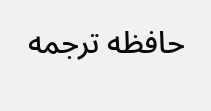حافظه ترجمه